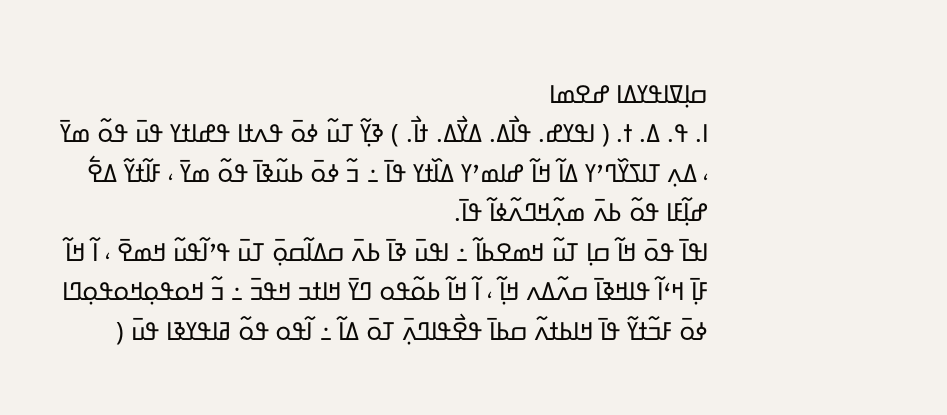ߛߊ߲ߜߊߟߌߡߊ ߝߐߘߊ
ߊ. ߟ. ߡ. ߙ. ( ߊߟߌߝ. ߟߊ߯ߡ. ߡߌ߯ߡ. ߙߊ߯. ) ߢߌ߲߬ ߠߎ߬ ߦߋ߫ ߟߍߙߊ ߟߝߊߙߌ ߟߎ߫ ߟߋ߬ ߘߌ߫ ، ߡߍ߲ ߠߊߖߌ߰ߣߴߌ ߡߊ߬ ߞߊ߬ ߝߊߘߴߌ ߡߊ߰ߙߌ ߟߊ߫ ߸ ߏ߬ ߦߋ߫ ߕߎ߬ߢߊ߫ ߟߋ߬ ߘߌ߫ ، ߓߊ߬ߙߌ߬ ߡߐ߱ ߝߊ߲߬ߓߊ ߟߋ߬ ߕߍ߫ ߘߍ߲߬ߞߣߍ߬ߦߊ߬ ߟߊ߫.
ߊߟߊ߫ ߟߋ߫ ߞߊ߬ ߛߊ߲ ߠߎ߬ ߞߘߐߕߊ߬ ߸ ߊߟߎ߫ ߢߊ߫ ߕߍ߫ ߛߡߊ߬ߛߋ߲߫ ߠߎ߫ ߟߴߊ߬ߟߎ߬ ߞߘߐ߫ ، ߊ߬ ߞߊ߬ ߓߊ߲߫ ߞߵߊ߬ ߟߊߞߢߊ߫ ߛߍ߬ߡߍ ߞߊ߲߬ ، ߊ߬ ߞߊ߬ ߕߋ߬ߟߋ ߣߌ߫ ߞߊߙߏ ߞߟߏ߫ ߸ ߏ߬ ߞߋߟߋ߲ߞߋߟߋ߲ߣߊ ߦߋ߫ ߓߏ߬ߙߌ߬ ߟߊ߫ ߞߊߕߙߍ߬ ߛߕߊ߫ ߟߐ߯ߟߊߣߍ߲߫ ߠߋ߫ ߡߊ߬ ߸ ߊ߬ߟߋ ߟߋ߬ ߥߊߟߌߢߊ ߟߎ߫ (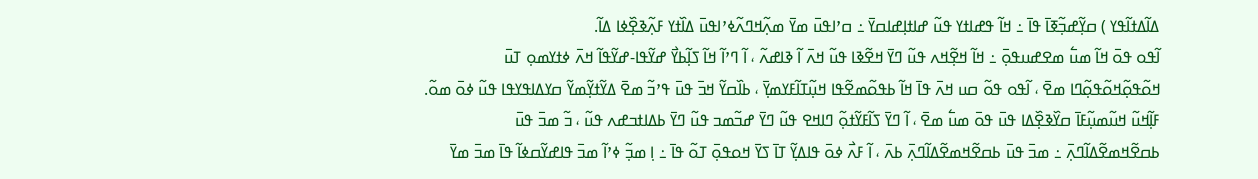ߡߊ߬ߡߙߊ߬ߟߌ ) ߛߌ߲߬ߝߏ߲߬ߧߊ߫ ߟߊ߫ ߸ ߞߊ߬ ߟߝߊߙߌ ߟߎ߬ ߝߊߙߊ߲ߝߊߛߌ߫ ߸ ߛߴߊߟߎ߫ ߘߌ߫ ߘߍ߲߬ߞߣߍ߬ߦߴߊߟߎ߫ ߡߊ߰ߙߌ ߓߍ߲߬ߢߐ߲߰ߦߊ ߡߊ߬.
ߊ߬ߟߋ ߟߋ߫ ߞߊ߬ ߘߎ߱ ߘߐߝߎߟߋ߲߫ ߸ ߞߊ߬ ߞߐ߲߬ߞߍ ߟߎ߬ ߣߌ߫ ߞߐ߬ߢߊ ߟߎ߬ ߞߍ߫ ߊ߬ ߢߊߝߍ߬ ، ߊ߬ ߣߴߊ߬ ߞߊ߬ ߖߊ߲߬ߕߌ߯ ߝߌ߬ߟߊ-ߝߌ߬ߟߊ߬ ߞߍ߫ ߦߙߌߘߋ߲ ߠߎ߫ ߞߋ߬ߟߋ߲߬ߞߋ߬ߟߋ߲߬ߣߊ ߘߐ߫ ، ߊ߬ߟߋ ߟߋ߬ ߛߎ ߞߍ߫ ߟߊ߫ ߞߊ߬ ߕߟߋ߬ߘߐ߬ߟߊ ߞߎ߲߬ߠߊ߬ߓߌߘߌ߲߫ ، ߕߊ߰ߛߌ߬ ߞߏ߫ ߟߎ߫ ߟߴߏ߬ ߘߐ߫ ߡߌ߬ߙߌ߲߬ߘߌ߬ ߛߌߡߊߟߌߟߊ ߟߎ߬ ߦߋ߫ ߘߋ߬.
ߓߊ߲߬ߞߎ߬ ߞߎ߬ߘߎ߲߬ߓߊ߫ ߛߌ߰ߢߐ߲߰ߡߊ ߟߎ߫ ߟߋ߫ ߘߎ߱ ߘߐ߫ ، ߊ߬ ߣߌ߫ ߖߊ߬ߓߌ߬ߙߋ߲߬ ߣߊߞߐ ߟߎ߬ ߣߌ߫ ߝߏ߬ߘߏ ߟߎ߬ ߣߌ߫ ߕߡߊߙߏߝߍ ߟߎ߬ ، ߏ߬ ߘߏ߫ ߟߎ߫ ߕߛߐ߬ߞߘߐ߬ߡߊ߬ߣߍ߲߫ ߸ ߘߏ߫ ߟߎ߫ ߕߛߐ߬ߞߘߐ߬ߡߊ߬ߣߍ߲߫ ߕߍ߫ ، ߊ߬ ߓߍ߯ ߦߋ߫ ߟߊߡߌ߲߬ ߠߊ߫ ߖߌ߫ ߞߋߟߋ߲߫ ߠߋ߬ ߟߊ߫ ߸ ߊ߲ ߘߏ߲߬ ߦߴߊ߬ ߘߏ߫ ߟߊߝߌ߬ߛߦߊ߬ ߟߊ߫ ߘߏ߫ ߘߌ߫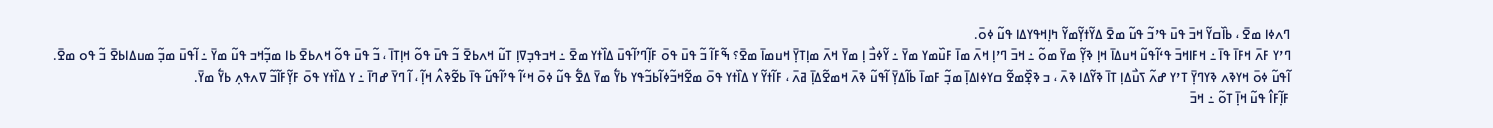ߣߍߦߊ ߘߐ߫ ، ߕߊ߰ߛߌ߬ ߞߏ߫ ߟߎ߫ ߟߴߏ߬ ߟߎ߬ ߘߐ߫ ߡߌ߬ߙߌ߲߬ߘߌ߬ ߤߊ߲ߞߟߌߡߊ ߟߎ߬ ߦߋ߫.
ߣߴߌ ߓߍ߫ ߞߓߊ߫ ߟߊ߫ ߸ ߞߓߊߞߏ߫ ߟߵߊ߬ߟߎ߬ ߞߎߡߊ߫ ߞߊ߲ ߢߌ߲߬ ߘߌ߫ ߘߋ߬ ߸ ߞߏ߫ ߣߴߊ߲ ߞߍ߫ ߘߊ߫ ߓߎ߰ߘߌ ߘߌ߫ ߸ ߌ߬ߦߏ߯ ߊ߲ ߘߌ߫ ߞߍ߫ ߘߊ߲ߠߌ߲߫ ߞߎߘߊ߫ ߘߐ߫؟ ߒ߬ߓߊ߬ ߏ߬ ߟߎ߫ ߟߋ߫ ߓߊ߲߬ߣߴߊ߬ߟߎ߫ ߡߊ߰ߙߌ ߘߐ߫ ߸ ߞߏߟߏ߲ߜߊ߲ ߠߎ߬ ߞߍߕߐ߫ ߏ߬ ߟߎ߫ ߟߋ߬ ߞߊ߲ߠߊ߫ ، ߏ߬ ߟߎ߫ ߟߋ߬ ߞߍߕߐ߫ ߕߊ ߘߏ߲߬ߞߏ ߟߎ߬ ߘߌ߫ ߸ ߊ߬ߟߎ߫ ߘߏ߲߬ ߘߎߡߊߕߐ߫ ߏ߬ ߟߋ ߘߐ߫.
ߊ߬ߟߎ߬ ߦߋ߫ ߞߌߢߍ ߢߌߣߌ߲߫ ߠߴߌ ߝߍ߬ ߖߎ߯ߡߊ߲ ߠߊ߫ ߢߌ߬ߡߊ ߢߍ߫ ، ߏ ߢߐ߲߰ߘߐ߬ ߛߌߦߊߡߊ߲߫ ߘߏ߲߬ ߓߘߊ߫ ߕߊ߬ߡߌ߲߫ ߊ߬ߟߎ߬ ߢߍ߫ ߞߘߐ߬ߡߊ߲߫ ߥߍ߫ ، ߓߊ߬ߙߌ߬ ߌ ߡߊ߰ߙߌ ߟߋ߫ ߘߐ߬ߞߏ߬ߦߊ߬ߕߏ߬ߟߌ ߕߌ߱ ߘߌ߫ ߡߐ߱ ߟߎ߬ ߦߋ߫ ߞߵߊ߬ ߟߴߊ߬ߟߎ߬ ߟߊ߫ ߕߐ߬ߢߍ߮ ߞߊ߲߬ ، ߊ߬ ߣߌ߫ ߝߣߊ߫ ߸ ߌ ߡߊ߰ߙߌ ߟߋ߫ ߓߌ߲߬ߓߊ߬ߏ߬ ߜߍߟߍ߲ ߕߌ߱ ߘߌ߫.
ߓߊ߲߬ߓߊ߮ ߟߎ߬ ߞߊ߲߫ ߠߋ߬ ߸ ߞߏ߫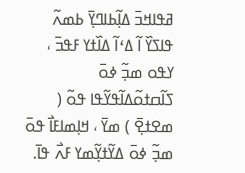ߥߟߊߞߏ߫ ߡߊ߲߬ߕߊߣߌ߲߫ ߕߘߍ߬ ߟߊߖߌ߰ ߊ߬ ߡߵߊ߬ ߡߊ߰ߙߌ ߓߟߏ߫ ، ߌߟߋ ߘߏ߲߬ ߦߋ߫ ߖߊ߬ߛߙߋ߬ߡߊ߬ߟߌ߬ߟߊ ߟߋ߬ ( ߘߐߙߐ߲߫ ) ߘߌ߫ ، ߞߊ߲ߘߊߓߊ߯ ߟߋ߫ ߘߏ߲߬ ߦߋ߫ ߡߌ߬ߙߌ߲߬ߘߌ ߓߍ߯ ߟߊ߫.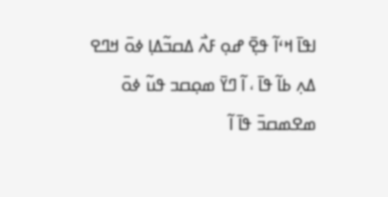ߊߟߊ߫ ߞߵߊ߬ ߟߐ߲߫ ߝߋ߲ ߓߍ߯ ߡߛߏ߬ߡߊ߲ ߦߋ߫ ߞߣߐ ߡߍ߲ ߕߊ߬ ߟߊ߫ ، ߊ߬ ߣߌ߫ ߘߋ߲ߛߏ ߟߎ߬ ߦߋ߫ ߘߐߘߛߏ߫ ߟߊ߫ ߊ߬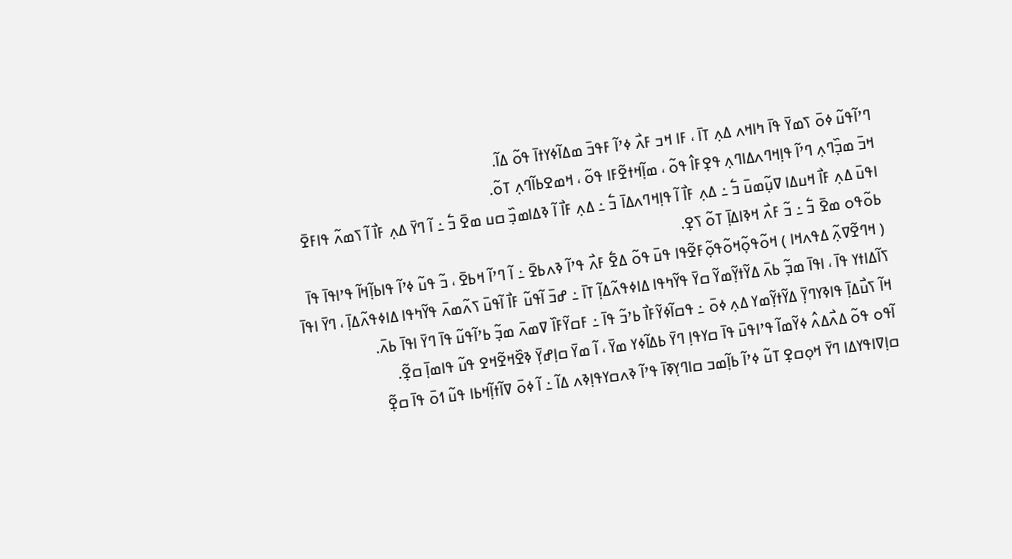ߣߴߊ߬ߟߎ߬ ߦߋ߫ ߖߘߌ߫ ߟߊ߫ ߤߊߞߍ ߡߍ߲ ߠߊ߫ ، ߓߊ ߞߏ ߓߍ߯ ߦߴߊ߬ ߓߟߏ߫ ߘߡߊ߬ߦߌߙߊ߫ ߟߋ߬ ߡߊ߬.
ߞߏ߫ ߘߏ߲߰ߣߍ߲ ߣߴߊ߬ ߟߊ߲ߞߣߍߡߊߣߍ߲ ߟߐ߲ߓߊ߮ ߟߋ߬ ، ߘߊ߲߬ߞߙߐ߬ߓߊ ߟߋ߬ ، ߞߘߐߕߊ߬ߣߍ߲ ߠߋ߬.
ߊߟߎ߫ ߡߍ߲ ߓߊ߯ ߞߎߡߊ ߜߎ߲߬ߘߎ߫ ߏ߱ ߸ ߡߍ߲ ߓߊ߯ ߊ߬ ߟߊ߲ߞߣߍߡߊ߫ ߏ߱ ߸ ߡߍ߲ ߓߊ߯ ߊ߬ ߢߡߊߘߏ߲߰ ߛߎ ߘߐ߫ ߏ߱ ߸ ߊ߬ ߣߌ߫ ߡߍ߲ ߓߊ߯ ߊ߬ ߖߘߍ߬ ߟߊߓߐ߫ ߕߋ߬ߟߋ ߘߐ߫ ߏ߱ ߸ ߏ߬ ߓߍ߯ ߞߢߊߡߊ߲߫ ߠߋ߬ ߖߐ߲.
( ߞߣߐ߬ߜߍ߲߬ ߡߟߍߞߊ ) ߞߋ߬ߟߋ߲߬ߞߋ߬ߟߋ߲߬ߓߐ߬ߟߊ ߟߎ߫ ߟߋ߬ ߡߐ߱ ߓߍ߯ ߟߴߊ߬ ߢߍߕߐ߫ ߸ ߊ߬ ߣߴߊ߬ ߞߕߐ߫ ، ߏ߬ ߟߎ߬ ߦߴߊ߬ ߟߊߕߊ߲߬ߞߊ߬ ߟߴߊߟߊ߫ ߟߊ߫ ߖߊ߬ߡߊߙߌ ߟߊ߫ ، ߊߟߊ߫ ߘߏ߲߬ ߕߍ߫ ߡߌ߬ߙߌ߲߬ߘߌ߬ ߛߌ߫ ߟߌ߬ߤߟߊ ߡߊߦߟߍ߬ߡߊ߲߬ ߠߊ߫ ߸ ߝߏ߫ ߊ߬ߟߎ߬ ߓߊ߯ ߊ߬ߟߎ߫ ߖߍ߬ߘߍ߫ ߟߌ߬ߤߟߊ ߡߊߦߟߍ߬ߡߊ߲߫ ، ߣߌ߫ ߊߟߊ߫ ߞߊ߬ ߖߎ߯ߡߊ߲߫ ߟߊߢߌߣߌ߲߫ ߡߌ߬ߙߌ߲߬ߘߌ ߡߍ߲ ߦߋ߫ ߸ ߟߛߊ߬ߦߌ߬ߓߊ߯ ߕߴߏ߬ ߟߊ߫ ߸ ߓߛߌ߬ߓߊ߰ ߜߘߍ߫ ߘߏ߲߬ ߕߴߊ߬ߟߎ߬ ߟߊ߫ ߣߌ߫ ߊߟߊ߫ ߕߍ߫.
ߊ߬ߟߋ ߟߋ߬ ߡߍ߯ߡߍ߮ ߦߌ߬ߘߊ߬ ߟߴߊߟߎ߫ ߟߊ߫ ߛߌߟߊ߲ ߣߌ߫ ߕߡߊ߬ߦߌ ߘߌ߫ ، ߊ߬ ߘߌ߫ ߛߊ߲ߝߌ߲߫ ߢߐ߰ߞߐ߬ߞߐ ߟߎ߬ ߟߊߘߊ߲߫ ߛߐ߲߬.
ߛߊ߲ߜߊߟߌߡߊ ߣߌ߫ ߞߋ߲ߛߐ߲ ߠߎ߬ ߦߴߊ߬ ߕߊ߲߬ߘߏ ߛߊߣߌ߲ߧߊ߫ ߟߴߊ߬ ߢߍߛߌߟߊ߲ߢߍ ߡߊ߬ ߸ ߊ߬ ߦߋ߫ ߜߊ߬ߙߊ߲߬ߞߕߊ ߟߎ߬ ߗߋ߫ ߟߊ߫ ߛߐ߲߬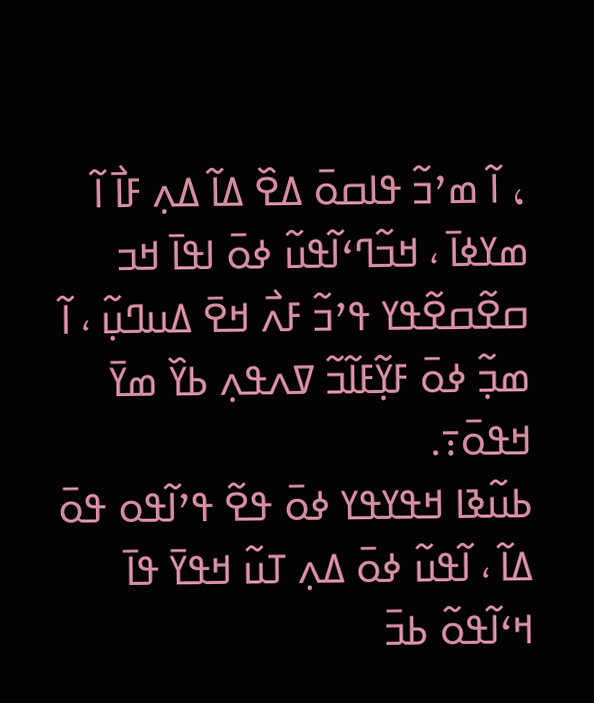، ߊ߬ ߘߴߏ߬ ߟߊߛߋ߫ ߡߐ߰ ߡߊ߬ ߡߍ߲ ߓߊ߯ ߊ߬ ߘߌߦߊ߫ ، ߞߏ߬ߣߵߊ߬ߟߎ߬ ߦߋ߫ ߊߟߊ߫ ߞߏ ߛߐ߬ߛߐ߬ߟߌ ߟߴߏ߬ ߓߍ߯ ߞߐ߫ ߡߎߣߎ߲߬ ، ߊ߬ ߘߏ߲߬ ߦߋ߫ ߓߌ߲߬ߓߊ߬ߏ߬ ߜߍߟߍ߲ ߕߌ߰ ߘߌ߫ ߞߟߋ߫߹.
ߕߎ߬ߢߊ ߞߟߌߟߌ ߦߋ߫ ߟߐ߬ ߟߴߊ߬ߟߋ ߟߋ߫ ߡߊ߬ ، ߊ߬ߟߎ߬ ߦߋ߫ ߡߍ߲ ߠߎ߬ ߞߟߌ߫ ߟߊ߫ ߞߵߊ߬ߟߋ߬ ߕߏ߫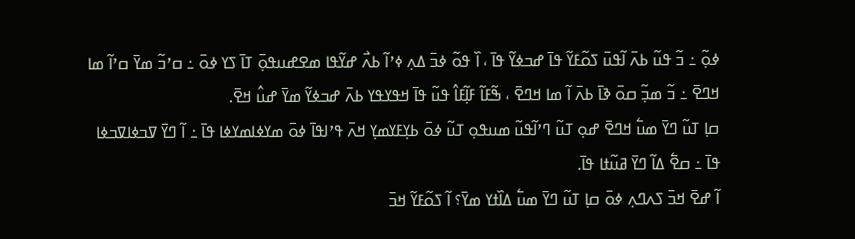ߦߋ߲߬ ߸ ߏ߬ ߟߎ߬ ߕߍ߫ ߊ߬ߟߎ߫ ߖߋ߬ߓߌ߬ ߟߊ߫ ߝߏߦߌ߬ ߟߊ߫ ، ߊ߰ ߟߋ߬ ߦߏ߫ ߡߍ߲ ߦߴߊ߬ ߕߍ߯ ߝߌ߬ߟߊ ߘߐߝߎߟߋ߲߫ ߠߊ߫ ߖߌ ߦߋ߫ ߸ ߛߴߏ߬ ߘߌ߫ ߛߴߊ߬ ߘߊ ߞߣߐ߫ ߸ ߏ߬ ߘߏ߲߬ ߛߋ߫ ߢߊ߫ ߕߍ߫ ߊ߬ ߘߊ ߞߣߐ߫ ، ߒ߬ߓߊ߬ ߓߊ߲߬ߓߊ߮ ߟߎ߬ ߟߊ߫ ߞߟߌߟߌ ߕߍ߫ ߝߏߦߌ߬ ߘߌ߫ ߝߎ߮ ߞߐ߫.
ߛߊ߲ ߠߎ߬ ߣߌ߫ ߘߎ߱ ߞߣߐ߫ ߝߋ߲ ߠߎ߬ ߣߴߊ߬ߟߎ߬ ߘߎߟߋ߲ ߠߎ߬ ߦߋ߫ ߕߌ߲ߓߌߘߌ߲ ߞߍ߫ ߟߴߊߟߊ߫ ߦߋ߫ ߘߌߦߊߘߌߦߊ ߟߊ߫ ߸ ߊ߬ ߣߌ߫ ߜߏߦߊߜߏߦߊ ߟߊ߫ ߸ ߛߐ߱ ߡߊ߬ ߣߌ߫ ߥߎ߬ߙߊ ߟߊ߫.
ߊ߬ ߝߐ߫ ߞߏ߫ ߖߍߣߍ߲ ߦߋ߫ ߛߊ߲ ߠߎ߬ ߣߌ߫ ߘߎ߱ ߡߊ߰ߙߌ ߘߌ߫؟ ߊ߬ ߖߋ߬ߓߌ߬ ߞߏ߫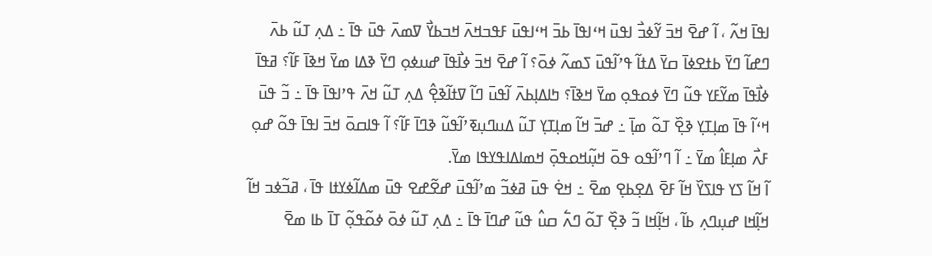ߊߟߊ߫ ߞߍ߬ ، ߊ߬ ߝߐ߫ ߞߏ߫ ߌ߬ߦߏ߯ ߊߟߎ߫ ߞߵߊߟߊ߫ ߕߏ߫ ߞߵߊߟߎ߫ ߓߟߏߞߍ߫ ߞߏߕߌ߯ ߜߘߍ߫ ߟߎ߫ ߟߊ߫ ߸ ߡߍ߲ ߠߎ߬ ߕߍ߫ ߣߝߊ߬ ߣߌ߫ ߕߙߐߦߊ߫ ߛߌ߫ ߡߙߊ߬ ߟߴߊ߬ߟߎ߫ ߖߘߍ߬ ߦߋ߫؟ ߊ߬ ߝߐ߫ ߞߏ߫ ߦߊ߯ߟߊ߫ ߝߎߦߋ߲ ߣߌ߫ ߢߡߊ ߘߌ߫ ߞߢߊ߫ ߓߊ߬؟ ߥߟߊ߫ ߦߊ߯ߟߊ߫ ߘߌ߬ߓߌ ߟߎ߬ ߣߌ߫ ߦߋߟߋ߲ ߘߌ߫ ߞߢߊ߫؟ ߤߊߡߊ߲ߕߍ߫ ߊ߬ߟߎ߫ ߣߊ߬ ߜߙߊ߬ߢߐ߲߮ ߡߍ߲ ߠߎ߬ ߞߍ߫ ߟߴߊߟߊ߫ ߟߊ߫ ߸ ߏ߬ ߟߎ߫ ߞߵߊ߬ ߟߊ߫ ߘߊ߲ߠߌ߲ ߢߐ߲߰ ߠߋ߬ ߘߊ߲߫ ߸ ߝߏ߫ ߞߊ߬ ߘߊ߲ߠߌ߲ ߠߎ߬ ߡߎߣߎ߲ߧߴߊ߬ߟߎ߬ ߢߣߊ߫ ߓߊ߬؟ ߊ߬ ߟߊߛߋ߫ ߞߏ߫ ߊߟߊ߫ ߟߋ߬ ߝߋ߲ ߓߍ߯ ߘߊ߲ߓߊ߮ ߘߌ߫ ߸ ߊ߬ ߣߴߊ߬ߟߋ ߟߋ߫ ߞߎ߲߬ߞߋߟߋ߲߫ ߞߘߊߡߊߟߌߟߊ ߘߌ߫.
ߊ߬ ߞߊ߬ ߖߌ ߟߊߖߌ߰ ߞߊ߬ ߓߐ߫ ߡߐ߲ߕߐ߲ ߘߐ߫ ߸ ߞߐ߭ ߟߎ߫ ߥߦߏ߬ ߘߴߊ߬ߟߎ߫ ߝߐ߬ߝߐ ߟߎ߫ ߘߡߊ߬ߦߌߙߊ ߟߊ߫ ، ߥߏ߬ߦߏ ߞߊ߬ ߞߊ߲߬ߞߊ ߝߎ߲ߣߍ߲ ߕߊ߬ ، ߞߊ߲߬ߞߊ ߏ߬ ߢߐ߲߰ ߠߋ߬ ߣߍ߱ ߛߎ߮ ߟߎ߬ ߝߣߊ߫ ߟߊ߫ ߸ ߡߍ߲ ߠߎ߬ ߦߋ߫ ߦߋ߬ߟߋ߲߬ ߠߊ߫ ߕߊ ߘߐ߫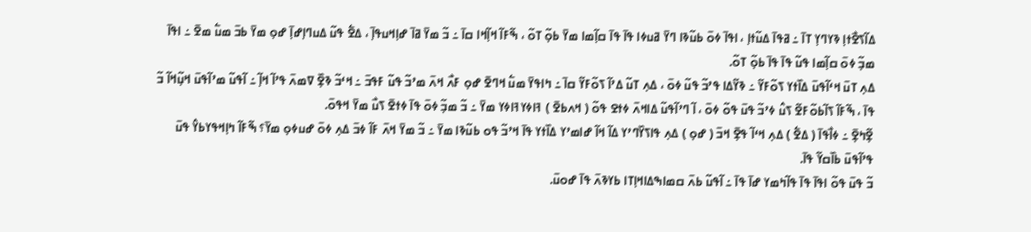ߡߊ߬ߖߐ߯ߙߊ߲ ߢߌߣߌ߲ ߠߊ߫ ߸ ߥߟߊ߫ ߡߎ߬ߙߊ߲ ، ߊߟߊ߫ ߦߋ߫ ߕߎ߬ߢߊ ߣߌ߫ ߥߎߦߊ ߟߊ߫ ߟߊ߫ ߛߊ߲߬ߘߊ ߘߌ߫ ߕߋ߲߬ ߠߋ߬ ، ߒ߬ߓߊ߬ ߞߊ߲߬ߞߊ ߛߊ߫ ߸ ߏ߬ ߘߌ߫ ߥߊ߫ ߝߊ߲ߞߎߟߊ߲߫ ، ߡߐ߱ ߟߎ߬ ߡߎߣߊ߲ߝߊ߲߫ ߝߋ߲ ߘߌ߫ ߕߏ߫ ߘߎ߱ ߘߐ߫ ߸ ߊߟߊ߫ ߘߏ߲߬ ߦߋ߫ ߛߊ߲߬ߘߊ ߟߎ߬ ߟߊ߫ ߟߊ߫ ߕߋ߲߬ ߠߋ߬.
ߡߍ߲ ߠߎ߫ ߞߵߊ߬ߟߎ߫ ߡߊ߰ߙߌ ߖߋ߬ߓߌ߬ ߸ ߢߌ߬ߡߊ ߟߴߏ߬ ߟߎ߬ ߦߋ߫ ، ߡߍ߲ ߠߎ߬ ߡߴߊ߬ ߖߋ߬ߓߌ߬ ߛߊ߫ ߸ ߤߊߟߌ߫ ߘߎ߱ ߞߣߐ߫ ߝߋ߲ ߓߍ߯ ߞߍ߫ ߘߴߏ߬ ߟߎ߬ ߓߟߏ߫ ߸ ߞߵߏ߬ ߢߐ߲߰ ߜߘߍ߫ ߟߴߊ߬ ߞߊ߲߬ ߸ ߊ߬ߟߎ߬ ߘߴߊ߬ߟߎ߫ ߞߎ߲߬ߞߊ߬ ߏ߬ ߟߊ߫ ، ߒ߬ߓߊ߬ ߖߊ߬ߕߋ߬ߓߐ߬ ߖߎ߮ ߦߴߏ߬ ߟߎ߫ ߟߋ߬ ߦߋ߫ ، ߊ߬ ߣߴߊ߬ߟߎ߬ ߡߊߞߍ߫ ߦߙߐ ߟߋ߬ ( ߞߍߕߐ߫ ) ߔߊߦߌߔߊߦߌ ߘߌ߫ ߸ ߏ߬ ߘߏ߲߬ ߦߋ߫ ߟߊ߫ ߦߙߐ߫ ߖߎ߯ ߘߌ߫ ߞߟߋ߫.
ߐ߲߬ߤߐ߲߫ ߸ ߦߊ߯ߟߊ߫ ( ߡߐ߱ ) ߡߍ߲ ߞߵߊ߬ ߟߐ߲߫ ߞߏ߫ ( ߝߋ߲ ) ߡߍ߲ ߟߊߖߌ߰ߣߴߌ ߡߊ߬ ߞߊ߬ ߝߊߘߴߌ ߡߊ߰ߙߌ ߟߊ߫ ߞߴߏ߬ ߟߋ ߕߎ߬ߢߊ ߘߌ߫ ߸ ߏ߬ ߘߌ߫ ߞߍ߫ ߓߊ߬ ߦߏ߫ ߡߍ߲ ߦߋ߫ ߝߎߦߋ߲ ߘߌ߫؟ ߒ߬ߓߊ߬ ߤߊ߲ߞߟߌߕߌ߮ ߟߎ߫ ߟߴߊ߬ߟߎ߫ ߕߊ߰ߛߌ߬ ߟߊ߫.
ߏ߬ ߟߎ߫ ߟߋ߬ ߊߟߊ߫ ߟߊ߫ ߟߊ߬ߤߘߌ ߝߊ߫ ߟߊ߫ ߸ ߊ߬ߟߎ߬ ߕߍ߫ ߛߘߊߒߡߊߞߊ߲ߠߊ ߕߌߢߍ߫ ߟߊ߫ ߝߋߎ߫.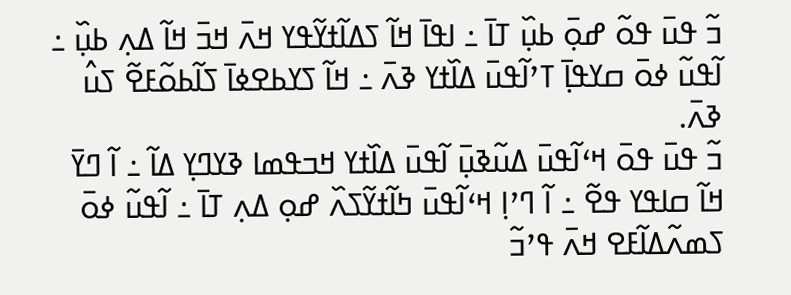ߏ߬ ߟߎ߫ ߟߋ߬ ߝߋ߲߫ ߕߎ߲߰ ߠߊ߫ ߸ ߊߟߊ߫ ߞߊ߬ ߖߡߊ߬ߙߌ߬ߟߌ ߞߍ߫ ߞߏ߫ ߞߊ߬ ߡߍ߲ ߕߎ߲߰ ߸ ߊ߬ߟߎ߬ ߦߋ߫ ߛߌߟߊ߲߫ ߠߴߊ߬ߟߎ߫ ߡߊ߰ߙߌ ߢߍ߫ ߸ ߞߊ߬ ߖߌߕߐߦߊ߫ ߖߊ߬ߕߋ߬ߓߐ߬ ߖߎ߮ ߢߍ߫.
ߏ߬ ߟߎ߫ ߟߋ߫ ߞߵߊ߬ߟߎ߫ ߡߎ߬ߢߎ߲߫ ߊ߬ߟߎ߫ ߡߊ߰ߙߌ ߞߏߟߘߊ ߢߌߣߌ߲ ߡߊ߬ ߸ ߊ߬ ߣߌ߫ ߞߊ߬ ߛߊߟߌ ߟߐ߬ ߸ ߊ߬ ߣߴߊ߲ ߞߵߊ߬ߟߎ߫ ߤߊ߬ߙߌ߬ߖߍ߰ ߝߋ߲ ߡߍ߲ ߠߊ߫ ߸ ߊ߬ߟߎ߬ ߦߋ߫ ߖߘߍ߬ߡߊ߬ߓߐ ߞߍ߫ ߟߴߏ߬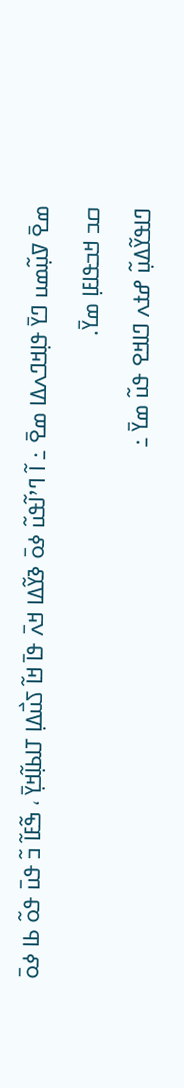ߘߐ߫ ߜߎ߲߬ߘߎ ߣߌ߫ ߟߊ߲ߞߣߍߡߊ ߘߐ߫ ߸ ߊ߬ ߣߴߊ߬ߟߎ߬ ߦߋ߫ ߢߌ߬ߡߊ ߞߍ߫ ߟߊ߫ ߞߊ߬ ߖߎ߯ߡߊ߲ ߠߊߕߊ߲߬ߞߌ߲߫ ، ߒ߬ߓߊ߬ ߏ߬ ߟߎ߫ ߟߋ߬ ߕߊ ߦߋ߫ ߛߏ ߞߏߟߊߓߊ߲ ߘߌ߫.
ߣߊߟߌ߬ߡߎ߲߬ ߝߙߍ ߣߊߞߐ ߟߎ߬ ߘߌ߫ ߸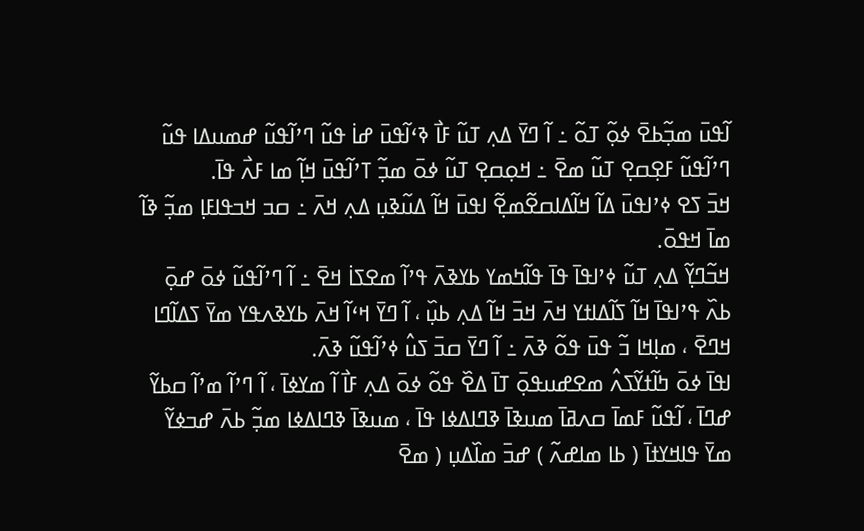ߊ߬ߟߎ߫ ߘߏ߲߬ߕߐ߫ ߦߋ߲߬ ߠߋ߬ ߸ ߊ߬ ߣߌ߫ ߡߍ߲ ߠߎ߬ ߓߊ߯ ߢߵߊ߬ߟߎ߫ ߝߊ߭ ߟߎ߬ ߣߴߊ߬ߟߎ߬ ߝߘߎߡߊ ߟߎ߬ ߣߴߊ߬ߟߎ߬ ߓߐ߲ߛߐ߲ ߠߎ߬ ߘߐ߫ ߸ ߞߋ߲ߛߐ߲ ߠߎ߬ ߦߋ߫ ߘߏ߲߬ ߠߴߊ߬ߟߎ߫ ߞߊ߲߬ ߘߊ ߓߍ߯ ߟߊ߫.
ߞߏ߫ ߖߐ ߦߴߊߟߎ߫ ߡߊ߬ ߞߊ߬ߡߊߛߐ߬ߘߐ߲߬ ߊߟߎ߫ ߞߊ߬ ߡߎ߬ߢߎ߲ ߡߍ߲ ߞߍ߫ ߸ ߛߏ ߞߏߟߊߓߊ߲ ߘߏ߲߬ ߢߊ߬ ߘߊ߫ ߞߟߋ߫.
ߞߏ߬ߣߌ߲߬ ߡߍ߲ ߠߎ߬ ߦߴߊߟߊ߫ ߟߊ߫ ߟߊ߬ߤߘߌ ߕߌߢߍ߫ ߟߴߊ߬ ߘߐߖߊ߭ ߞߐ߫ ߸ ߊ߬ ߣߴߊ߬ߟߎ߬ ߦߋ߫ ߝߋ߲߫ ߕߍ߰ ߟߴߊߟߊ߫ ߞߊ߬ ߖߊ߬ߡߊߙߌ ߞߍ߫ ߞߏ߫ ߞߊ߬ ߡߍ߲ ߕߎ߲߰ ، ߊ߬ ߣߌ߫ ߞߵߊ߬ ߞߍ߫ ߕߌߢߍߟߌ ߘߌ߫ ߖߡߊ߬ߣߊ ߞߣߐ߫ ، ߘߊ߲ߞߊ ߏ߬ ߟߎ߫ ߟߋ߬ ߢߍ߫ ߸ ߊ߬ ߣߌ߫ ߛߏ߫ ߖߎ߮ ߦߴߊ߬ߟߎ߬ ߢߍ߫.
ߊߟߊ߫ ߦߋ߫ ߤߊ߬ߙߌ߬ߖߍ߮ ߘߐߝߎߟߋ߲߫ ߠߊ߫ ߡߐ߰ ߟߋ߬ ߦߋ߫ ߡߍ߲ ߓߊ߯ ߊ߬ ߘߌߦߊ߫ ، ߊ߬ ߣߴߊ߬ ߘߴߊ߬ ߛߕߌ߬ ߝߣߊ߫ ، ߊ߬ߟߎ߬ ߓߘߊ߫ ߛߍߥߊ߫ ߘߎߢߊ߫ ߢߣߊߡߦߊ ߟߊ߫ ، ߘߎߢߊ߫ ߢߣߊߡߦߊ ߘߏ߲߬ ߕߍ߫ ߝߏߦߌ߬ ߘߌ߫ ߟߊߞߌߙߊ߫ ( ߕߊ ߘߊߝߍ߬ ) ߝߏ߫ ߘߊ߰ߡߎ߲ ( ߘߐ߫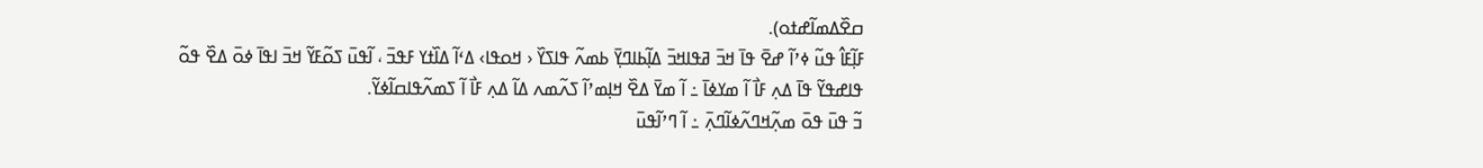ߛߐ߰ߡߘߊ߬ߝߙߋ).
ߓߊ߲߬ߓߊ߮ ߟߎ߬ ߦߴߊ߬ ߝߐ߫ ߟߊ߫ ߞߏ߫ ߥߟߊߞߏ߫ ߡߊ߲߬ߕߊߣߌ߲߫ ߕߘߍ߬ ߟߊߖߌ߰ ‹ ߞߋߟߊ› ߡߵߊ߬ ߡߊ߰ߙߌ ߓߟߏ߫ ، ߊ߬ߟߎ߫ ߖߋ߬ߓߌ߬ ߞߏ߫ ߊߟߊ߫ ߦߋ߫ ߡߐ߰ ߟߋ߬ ߟߊߝߟߌ߬ ߟߊ߫ ߡߍ߲ ߓߊ߯ ߊ߬ ߘߌߦߊ߫ ߸ ߊ߬ ߘߌ߫ ߡߐ߰ ߞߊ߲ߘߴߊ߬ ߖߍ߬ߘߍ ߡߊ߬ ߡߍ߲ ߓߊ߯ ߊ߬ ߖߘߍ߬ߟߊߛߊ߬ߦߌ߬.
ߏ߬ ߟߎ߫ ߟߋ߫ ߘߍ߲߬ߞߣߍ߬ߦߊ߬ߣߍ߲߫ ߸ ߊ߬ ߣߴߊ߬ߟߎ߫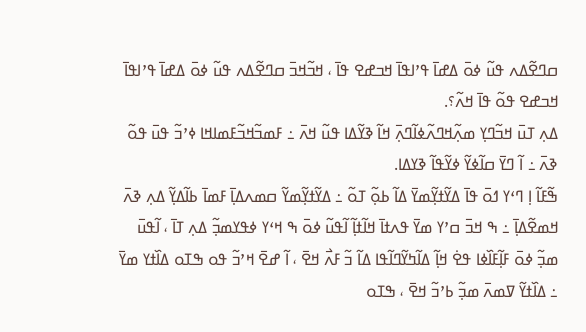ߛߣߐ߬ߡߍ ߟߎ߬ ߦߋ߫ ߡߝߊ߫ ߟߴߊߟߊ߫ ߞߏߝߐ ߟߊ߫ ، ߞߏ߬ߞߏ߫ ߛߣߐ߬ߡߍ ߟߎ߬ ߦߋ߫ ߡߝߊ߫ ߟߴߊߟߊ߫ ߞߏߝߐ ߟߋ߬ ߟߊ߫ ߞߍ߬؟.
ߡߍ߲ ߠߎ߫ ߞߏ߬ߣߌ߲ ߘߍ߲߬ߞߣߍ߬ߦߊ߬ߣߍ߲߫ ߞߊ߬ ߢߌ߬ߡߊ ߟߎ߬ ߞߍ߫ ߸ ߓߘߏ߬ߞߏ߬ߓߘߊߞߊ ߦߴߏ߬ ߟߎ߫ ߟߋ߬ ߢߍ߫ ߸ ߊ߬ ߣߌ߫ ߛߊ߬ߦߌ߬ ߦߌ߬ߟߊ߬ ߢߌߡߊ.
ߒ߬ߓߊ߬ ߊ߲ ߣߵߌ ߗߋ߫ ߟߊ߫ ߡߌ߬ߙߌ߲߬ߘߌ߫ ߡߊ߬ ߕߋ߲߬ ߠߋ߬ ߸ ߡߌ߬ߙߌ߲߬ߘߌ߬ ߛߘߍߡߊ߲߫ ߓߘߊ߫ ߕߊ߬ߡߌ߲߬ ߡߍ߲ ߢߍ߫ ߞߘߐ߬ߡߊ߲߫ ߸ ߒ ߞߏ߫ ߛߴߌ ߘߌ߫ ߟߍߙߊ߫ ߞߊ߬ߙߊ߲߬ ߊ߬ߟߎ߬ ߦߋ߫ ߒ ߞߵߌ ߦߟߌߘߏ߲߬ ߡߍ߲ ߠߊ߫ ، ߊ߬ߟߎ߫ ߘߏ߲߬ ߦߋ߫ ߓߊ߲߬ߓߊ߰ߦߊ ߟߐ߭ ߞߊ߲߬ ߡߊ߬ߤߌ߬ߣߊ߬ߟߊ ߡߊ߬ ߏ߬ ߓߍ߯ ߞߐ߫ ، ߊ߬ ߝߐ߫ ߞߴߏ߬ ߟߋ ߒߠߋ ߡߊ߰ߙߌ ߘߌ߫ ߸ ߡߊ߰ߙߌ߬ ߜߘߍ߫ ߘߏ߲߬ ߕߴߏ߬ ߞߐ߫ ، ߒߠߋ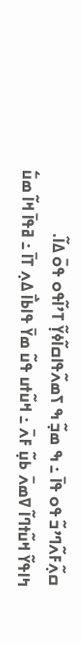ߛߍ߲߬ߓߍ߬ߣߴߏ߬ ߟߋ ߟߊ߫ ߸ ߒ ߘߏ߲߬ ߒ ߖߘߍ߬ߟߊߛߊ߬ߦߌ߲߬ ߠߴߊ߬ߟߋ ߟߋ߫ ߡߊ߬.
ߤߊߟߌ߬ ߞߎ߬ߙߣߊ߬ ߜߘߍ߫ ߕߎ߲߬ ߓߍ߫ ߸ ߞߎ߬ߙߎ ߟߎ߬ ߘߌ߫ ߟߊߕߊ߯ ߡߍ߲ ߠߊ߫ ߸ ߥߟߊ߫ ߞߊ߬ ߘߎ߱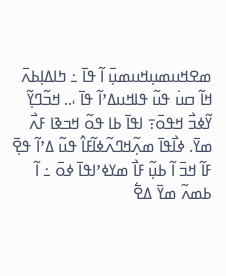ߘߐߞߎߘߎ߲ߞߎߘߎ߲߫ ߊ߬ ߟߊ߫ ߸ ߤߊߡߊ߲ߕߍ߫ ߞߊ߬ ߛߎ߭ ߟߎ߬ ߟߊߞߎߡߴߊ߬ ߟߊ߫ ،.. ߞߏ߬ߣߌ߲߬ ߌ߬ߦߏ߯ ߞߟߋ߫߹ ߊߟߊ߫ ߕߊ ߟߋ߬ ߞߏߢߊ ߓߍ߯ ߘߌ߫. ߦߊ߯ߟߊ߫ ߘߍ߲߬ߞߣߍ߬ߦߊ߬ߓߊ߮ ߟߎ߬ ߡߴߊ߬ ߟߐ߲߫ ߓߊ߬ ߞߏ߫ ߊ߬ ߕߎ߲߬ ߓߊ߯ ߘߌߦߴߊߟߊ߫ ߦߋ߫ ߸ ߊ߬ ߕߘߍ߬ ߘߌ߫ ߡߐ߱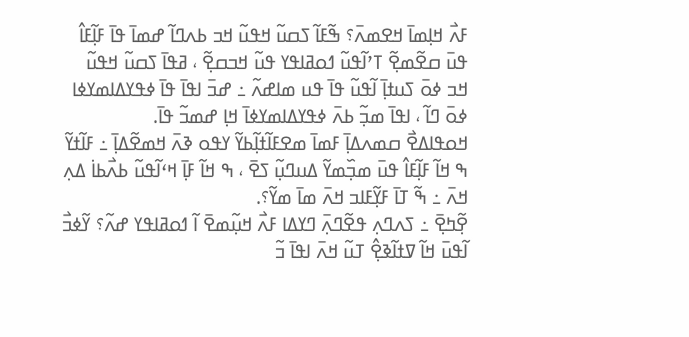ߓߍ߯ ߞߊ߲ߘߊ߫ ߞߐߘߍ߫؟ ߒ߬ߓߊ߬ ߖߛߎ߬ ߞߟߎ߬ ߞߏ ߕߍߣߊ߬ ߝߘߊ߫ ߟߊ߫ ߓߊ߲߬ߓߊ߮ ߟߎ߫ ߛߐ߬ߘߐ߲߬ ߠߴߊ߬ߟߎ߬ ߗߋߥߊߟߌ ߟߎ߬ ߞߏߛߐ߲߬ ، ߥߟߊ߫ ߖߛߎ߬ ߞߟߎ߬ ߞߏ ߦߋ߫ ߖߎߙߊ߲߫ ߊ߬ߟߎ߬ ߟߊ߫ ߟߎ ߘߊߝߍ߬ ߸ ߝߏ߫ ߊߟߊ߫ ߟߊ߫ ߦߟߌߡߊߘߌߦߊ ߦߋ߫ ߣߊ߬ ، ߊߟߊ߫ ߘߏ߲߬ ߕߍ߫ ߦߟߌߡߊߘߌߦߊ߫ ߞߊ߲ ߝߘߏ߬ ߟߊ߫.
ߞߋߟߊߡߐ߯ ߛߘߍߡߊ߲߫ ߓߘߊ߫ ߘߐߓߊ߬ߙߊ߲߬ߕߌ߬ ߌߟߋ ߢߍ߫ ߞߘߐ߬ߡߊ߲߫ ߸ ߓߊ߬ߙߌ߬ ߒ ߞߊ߬ ߓߊ߲߬ߓߊ߮ ߟߎ߫ ߘߏ߲߰ߘߌ߬ ߡߎߣߎ߲߬ ߖߐ߫ ، ߒ ߞߊ߬ ߓߊ߲߫ ߞߵߊ߬ߟߎ߬ ߕߍ߯ߕߊ߭ ߡߍ߲ ߞߍ߫ ߸ ߒ߬ ߠߊ߫ ߓߌ߲߬ߓߊߏ ߞߍ߫ ߘߊ߫ ߘߌ߬؟.
ߐ߲߬ߤߐ߲߫ ߸ ߖߍߣߍ߲ ߟߐ߬ߣߍ߲߫ ߣߌߡߊ ߓߍ߯ ߞߎ߲߬ߘߐ߫ ߊ߬ ߗߋߥߊߟߌ ߝߍ߬؟ ߌ߬ߦߏ߯ ߊ߬ߟߎ߫ ߞߊ߬ ߜߙߊ߬ߢߐ߲߮ ߠߎ߬ ߞߍ߫ ߊߟߊ߫ ߏ߬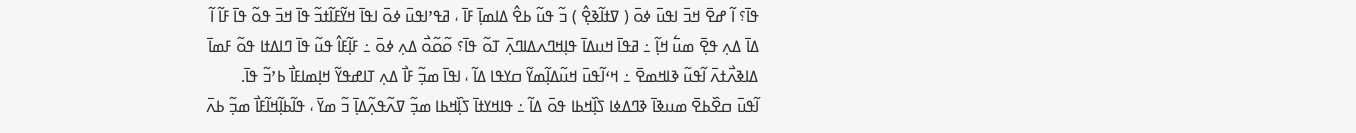ߟߊ߫؟ ߊ߬ ߝߐ߫ ߞߏ߫ ߊߟߎ߫ ߦߋ߫ ( ߜߙߊ߬ߢߐ߲߮ ) ߏ߬ ߟߎ߬ ߕߐ߮ ߡߊߘߊ߲߫ ߓߊ߫ ، ߥߟߴߊߟߎ߫ ߦߋ߫ ߊߟߊ߫ ߞߌ߬ߓߊ߬ߙߏ߬ ߟߊ߫ ߞߏ߫ ߟߋ߬ ߟߊ߫ ߓߊ߬ ߊ߬ ߡߊ߫ ߡߍ߲ ߟߐ߲߫ ߘߎ߱ ߞߊ߲߬ ߸ ߥߟߊ߫ ߞߎߡߊ߫ ߟߊ߲ߞߣߍߡߊߣߍ߲߫ ߠߋ߬ ߟߊ߫؟ ߋ߬ߋ߬ߋ߯ ߡߍ߲ ߦߋ߫ ߸ ߓߊ߲߬ߓߊ߮ ߟߎ߬ ߟߊ߫ ߣߊߡߙߊ ߟߋ߬ ߓߘߊ߫ ߡߊߢߍ߯ߙߍ߫ ߊ߬ߟߎ߬ ߢߊߞߘߐ߫ ߸ ߞߵߊ߬ߟߎ߫ ߞߎ߬ߡߊ߲߬ߘߌ߬ ߛߌߟߊ ߡߊ߬ ، ߊߟߊ߫ ߘߏ߲߬ ߓߊ߯ ߡߍ߲ ߠߊߝߟߌ߬ ߞߊ߲ߘߊߓߊ߯ ߕߴߏ߬ ߟߊ߫.
ߊ߬ߟߎ߫ ߛߐ߰ߕߐ߫ ߘߎߢߊ߫ ߢߣߡߦߊ ߖߊ߲߰ߞߕߊ ߟߋ߫ ߡߊ߬ ߸ ߟߊߞߌߙߊ߫ ߖߊ߲߰ߞߕߊ ߘߏ߲߬ ߜߍ߬ߟߍ߲߬ߡߊ߲߫ ߏ߬ ߘߌ߫ ، ߟߊ߬ߕߊ߲߬ߞߊ߬ߓߊ߯ ߘߏ߲߬ ߕߍ߫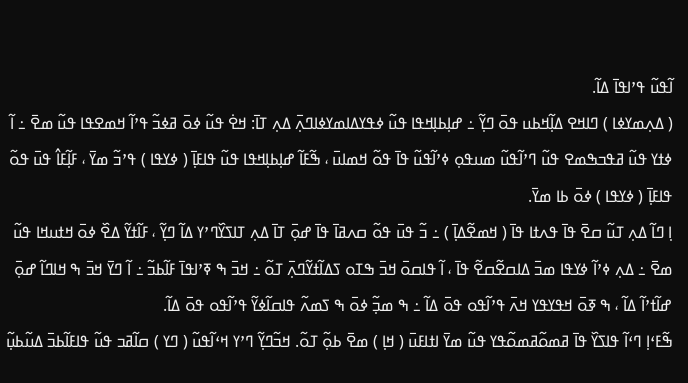ߊ߬ߟߎ߬ ߟߴߊߟߊ߫ ߡߊ߬.
( ߡߍ߲ߘߌߦߊ ) ߣߊߞߐ ߡߊ߲߬ߞߕߎ ߟߋ߫ ߣߌ߲߬ ߸ ߝߊ߲ߕߊ߲ߞߟߊ ߟߎ߬ ߦߟߌߡߊߘߌߦߊߣߍ߲߫ ߡߍ߲ ߠߊ߫: ߞߐ߭ ߟߎ߬ ߦߋ߫ ߥߦߏ߬ ߟߴߊ߬ ߞߘߐߟߊ ߟߎ߬ ߘߐ߫ ߸ ߊ߬ ߦߙߌ ߟߎ߬ ߥߟߏߒߘߐ ߟߎ߬ ߣߴߊ߬ߟߎ߬ ߘߎߟߋ߲ ߦߴߊ߬ߟߎ߬ ߟߊ߫ ߟߋ߬ ߞߘߊߎ߫ ، ߒ߬ߓߊ߬ ߝߊ߲ߕߊ߲ߞߟߊ ߟߎ߬ ߟߊߓߊ߲߫ ( ߦߌߟߊ ) ߟߴߏ߬ ߘߌ߫ ، ߓߊ߲߬ߓߊ߮ ߟߎ߫ ߟߋ߬ ߟߊߓߊ߲߫ ( ߦߌߟߊ ) ߦߋ߫ ߕߊ ߘߌ߫.
ߊ߲ ߣߊ߬ ߡߍ߲ ߠߎ߬ ߛߐ߫ ߟߊ߫ ߟߍߙߊ ߟߊ߫ ( ߞߘߐ߬ߡߊ߲߫ ) ߸ ߏ߬ ߟߎ߫ ߟߋ߬ ߛߍߥߊ߫ ߟߊ߫ ߝߋ߲߫ ߠߊ߫ ߡߍ߲ ߠߊߖߌ߰ߣߴߌ ߡߊ߬ ߣߌ߲߬ ، ߓߊ߬ߙߌ߬ ߡߐ߰ ߦߋ߫ ߞߙߎߞߊ ߟߎ߬ ߘߐ߫ ߸ ߡߍ߲ ߦߴߊ߬ ߦߌߟߊ ߘߏ߫ ߡߊߛߐ߬ߛߐ߬ ߟߊ߫ ، ߊ߬ ߟߊߛߋ߫ ߞߏ߫ ߒߠߋ ߖߡߊ߬ߙߌ߬ߣߍ߲߫ ߠߋ߬ ߸ ߞߏ߫ ߒ ߧߴߊߟߊ߫ ߓߊ߬ߕߏ߬ ߸ ߊ߬ ߣߌ߫ ߞߏ߫ ߒ ߞߊߣߊ߬ ߝߋ߲߫ ߝߊ߬ߙߴߊ߬ ߡߊ߬ ، ߒ ߧߋ߫ ߞߟߌߟߌ ߞߍ߫ ߟߴߊ߬ߟߋ ߟߋ߫ ߡߊ߬ ߸ ߒ ߘߏ߲߬ ߦߋ߫ ߒ ߖߘߍ߬ ߟߊߛߊ߬ߦߌ߬ ߟߴߊ߬ߟߋ ߟߋ߫ ߡߊ߬.
ߒ߬ߓߵߊ߲ ߣߵߊ߬ ߟߊߖߌ߰ ߟߊ߫ ߥߘߋ߬ߥߘߋ߬ߟߌ ߟߎ߬ ߘߌ߫ ߊߙߊߓߎ߫ ( ߞߊ߲ ) ߘߐ߫ ߕߋ߲߬ ߠߋ߬. ߞߏ߬ߣߌ߲߬ ߣߴߌ ߞߵߊ߬ߟߎ߬ ( ߣߌ ) ߛߊ߬ߥߏ ߟߎ߬ ߟߊߓߊ߬ߕߏ߫ ߡߎ߬ߕߎ߲߬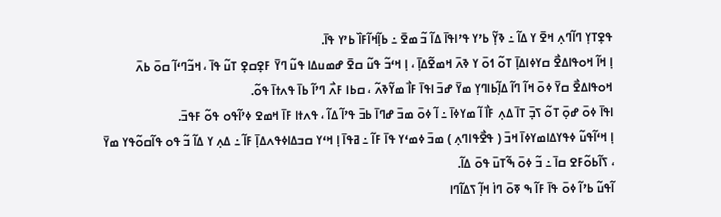ߟߐ߲ߠߌ߲ ߣߊ߬ߣߍ߲ ߞߐ߫ ߌ ߡߊ߬ ߸ ߢߌ߲߬ ߕߴߌ ߟߴߊߟߊ߫ ߡߊ߬ ߏ߬ ߘߐ߫ ߸ ߕߊ߲߬ߞߊ߬ߓߊ߰ ߕߴߌ ߟߊ߫.
ߊ߲ ߞߊ߬ ߞߋߟߊߡߐ߯ ߛߌߦߊߡߊ߲߫ ߠߋ߬ ߗߋ߫ ߌ ߢߍ߫ ߞߘߐ߬ߡߊ߲߫ ، ߊ߲ ߞߵߏ߬ ߟߎ߬ ߛߐ߫ ߝߘߎߡߊ ߟߎ߬ ߣߌ߫ ߓߐ߲ߛߐ߲ ߠߎ߬ ߟߊ߫ ، ߞߏ߬ߣߵߊ߬ ߛߋ߫ ߕߍ߫ ߞߋߟߊߡߐ߯ ߛߌ߫ ߦߋ߫ ߞߊ߬ ߣߊ߬ ߡߊ߲߬ߕߊߣߌ߲ ߘߌ߫ ߝߏ߫ ߊߟߊ߫ ߓߊ߯ ߘߌ߬ߢߍ߬ ، ߛߕߊ ߓߍ߯ ߣߴߊ߬ ߕߊ߫ ߟߍߙߊ߫ ߟߋ߬.
ߊߟߊ߫ ߦߋ߫ ߝߋ߲߫ ߠߋ߬ ߖߏ߲߫ ߠߊ߫ ߡߍ߲ ߓߊ߯ ߊ߬ ߘߌߦߊ߫ ߸ ߊ߬ ߦߋ߫ ߘߏ߫ ߝߣߊ߫ ߕߏ߫ ߟߴߊ߬ ߡߊ߬ ، ߟߍߙߊ ߓߊ߫ ߞߘߐ ߦߴߊ߬ߟߋ ߟߋ߬ ߓߟߏ߫.
ߊ߲ ߞߵߊ߬ߟߎ߬ ߦߟߌߡߊߘߌߦߊ߫ ߞߏ߫ ( ߟߐ߯ߟߊߣߍ߲ ) ߘߏ߫ ߦߘߵߌ ߟߊ߫ ߓߊ߬ ߸ ߥߟߊ߫ ߊ߲ ߞߵߌ ߛߏߡߊߦߟߍߡߊ߲߫ ߓߊ߬ ߸ ߡߍ߲ ߌ ߡߊ߬ ߏ߬ ߟߋ ߟߊ߬ߛߋ߬ߟߌ ߘߌ߫ ، ߖߊ߬ߕߋ߬ߓߐ ߛߊ߫ ߸ ߏ߬ ߦߋ߫ ߒ߬ߠߎ߫ ߟߋ߫ ߡߊ߬.
ߊ߬ߟߎ߬ ߕߴߊ߬ ߦߋ߫ ߟߊ߫ ߓߊ߬ ߒ ߧߋ߫ ߣߊ߭ ߞߊ߲߬ ߖߡߊ߬ߣߊ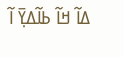ߡߊ߬ ߞߊ߬ ߕߊ߬ߡߌ߲߫ ߊ߬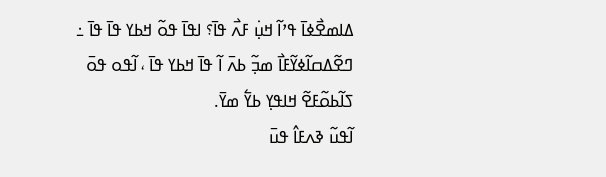ߡߊߘߐ߯ߦߊ߫ ߟߴߊ߬ ߞߎ߲߭ ߓߍ߯ ߟߊ߫؟ ߊߟߊ߫ ߟߋ߬ ߞߕߌ ߟߊ߫ ߟߊ߫ ߸ ߣߐ߬ߡߛߊ߬ߦߌ߬ߓߊ߯ ߘߏ߲߬ ߕߍ߫ ߊ߬ ߟߊ߫ ߞߕߌ ߟߊ߫ ، ߊ߬ߟߋ ߟߋ߫ ߖߊ߬ߕߋ߬ߓߐ߬ ߞߊߟߌ߲ ߕߌ߱ ߘߌ߫.
ߊ߬ߟߎ߬ ߢߍߓߊ߮ ߟߎ߫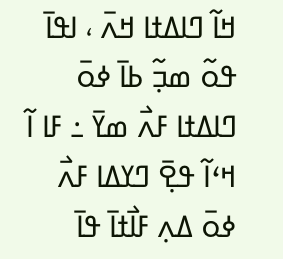ߞߊ߬ ߣߊߡߙߊ ߞߍ߫ ، ߊߟߊ߫ ߟߋ߬ ߘߏ߲߬ ߕߊ߫ ߦߋ߫ ߣߊߡߙߊ ߓߍ߯ ߘߌ߫ ߸ ߓߊ ߊ߬ ߞߵߊ߬ ߟߐ߲߫ ߣߌߡߊ ߓߍ߯ ߦߋ߫ ߡߍ߲ ߓߊ߯ߙߊ߫ ߟߊ߫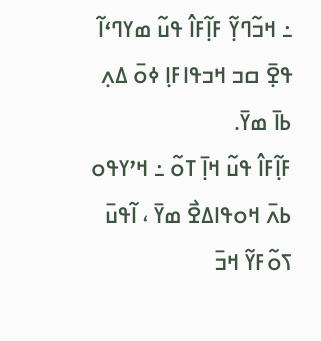߸ ߞߏ߬ߣߌ߲߬ ߓߊ߲߬ߓߊ߮ ߟߎ߬ ߘߌߣߵߊ߬ ߟߐ߲߫ ߛߏ ߞߏߟߊߓߊ߲ ߦߋ߫ ߡߍ߲ ߕߊ߫ ߘߌ߫.
ߓߊ߲߬ߓߊ߮ ߟߎ߬ ߞߊ߲߫ ߠߋ߬ ߸ ߞߴߌߟߋ ߕߍ߫ ߞߋߟߊߡߐ߯ ߘߌ߫ ، ߊ߬ߟߎ߫ ߖߋ߬ߓߌ߬ ߞߏ߫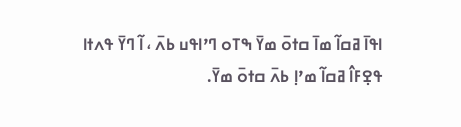ߊߟߊ߫ ߥߛߊ߬ ߘߊ߫ ߛߙߋ߫ ߘߌ߫ ߒߠߋ ߣߴߊߟߎ ߕߍ߫ ، ߊ߬ ߣߌ߫ ߟߍߙߊ ߟߐ߲ߓߊ߮ ߥߛߊ߬ ߘߴߊ߲ ߕߍ߫ ߛߙߋ߫ ߘߌ߫.